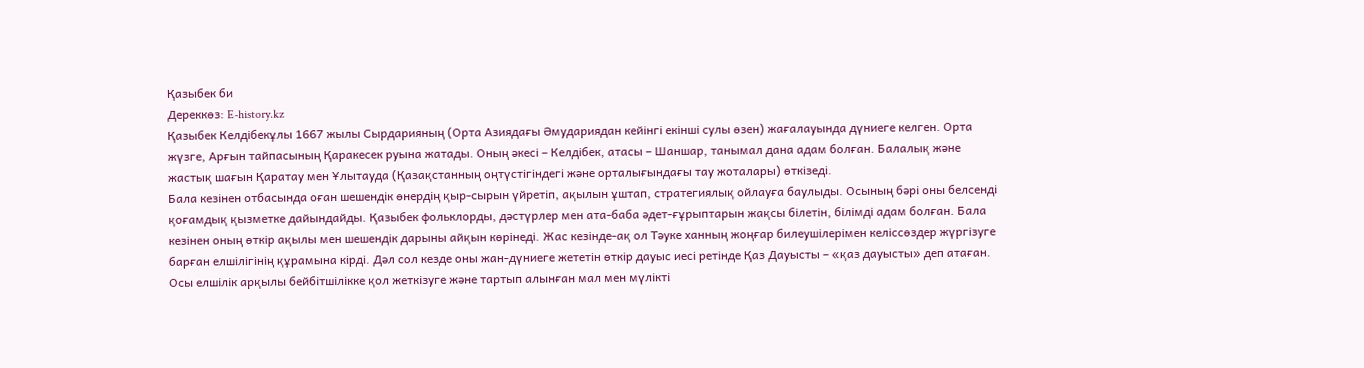Қазыбек би
Дереккөз: E-history.kz
Қазыбек Келдібекұлы 1667 жылы Сырдарияның (Орта Азиядағы Әмудариядан кейінгі екінші сулы өзен) жағалауында дүниеге келген. Орта жүзге, Арғын тайпасының Қаракесек руына жатады. Оның әкесі – Келдібек, атасы – Шаншар, танымал дана адам болған. Балалық және жастық шағын Қаратау мен Ұлытауда (Қазақстанның оңтүстігіндегі және орталығындағы тау жоталары) өткізеді.
Бала кезінен отбасында оған шешендік өнердің қыр-сырын үйретіп, ақылын ұштап, стратегиялық ойлауға баулыды. Осының бәрі оны белсенді қоғамдық қызметке дайындайды. Қазыбек фольклорды, дәстүрлер мен ата-баба әдет-ғұрыптарын жақсы білетін, білімді адам болған. Бала кезінен оның өткір ақылы мен шешендік дарыны айқын көрінеді. Жас кезінде-ақ ол Тәуке ханның жоңғар билеушілерімен келіссөздер жүргізуге барған елшілігінің құрамына кірді. Дәл сол кезде оны жан-дүниеге жететін өткір дауыс иесі ретінде Қаз Дауысты – «қаз дауысты» деп атаған. Осы елшілік арқылы бейбітшілікке қол жеткізуге және тартып алынған мал мен мүлікті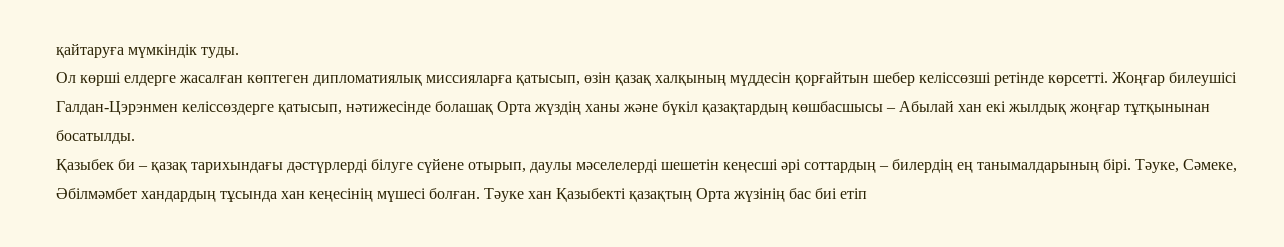қайтаруға мүмкіндік туды.
Ол көрші елдерге жасалған көптеген дипломатиялық миссияларға қатысып, өзін қазақ халқының мүддесін қорғайтын шебер келіссөзші ретінде көрсетті. Жоңғар билеушісі Галдан-Цэрэнмен келіссөздерге қатысып, нәтижесінде болашақ Орта жүздің ханы және бүкіл қазақтардың көшбасшысы – Абылай хан екі жылдық жоңғар тұтқынынан босатылды.
Қазыбек би – қазақ тарихындағы дәстүрлерді білуге сүйене отырып, даулы мәселелерді шешетін кеңесші әрі соттардың – билердің ең танымалдарының бірі. Тәуке, Сәмеке, Әбілмәмбет хандардың тұсында хан кеңесінің мүшесі болған. Тәуке хан Қазыбекті қазақтың Орта жүзінің бас биі етіп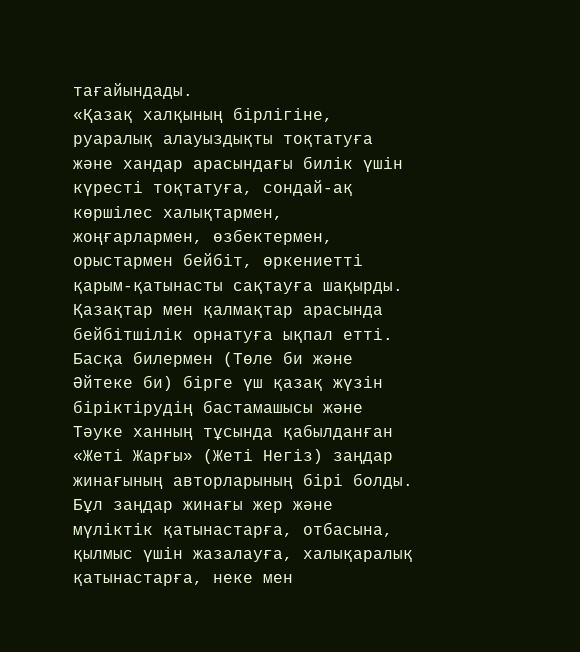тағайындады.
«Қазақ халқының бірлігіне, руаралық алауыздықты тоқтатуға және хандар арасындағы билік үшін күресті тоқтатуға, сондай-ақ көршілес халықтармен, жоңғарлармен, өзбектермен, орыстармен бейбіт, өркениетті қарым-қатынасты сақтауға шақырды. Қазақтар мен қалмақтар арасында бейбітшілік орнатуға ықпал етті.
Басқа билермен (Төле би және Әйтеке би) бірге үш қазақ жүзін біріктірудің бастамашысы және Тәуке ханның тұсында қабылданған «Жеті Жарғы» (Жеті Негіз) заңдар жинағының авторларының бірі болды. Бұл заңдар жинағы жер және мүліктік қатынастарға, отбасына, қылмыс үшін жазалауға, халықаралық қатынастарға, неке мен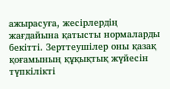ажырасуға, жесірлердің жағдайына қатысты нормаларды бекітті. Зерттеушілер оны қазақ қоғамының құқықтық жүйесін түпкілікті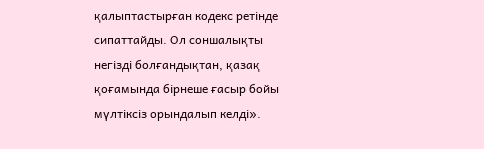қалыптастырған кодекс ретінде сипаттайды. Ол соншалықты негізді болғандықтан, қазақ қоғамында бірнеше ғасыр бойы мүлтіксіз орындалып келді».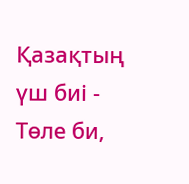Қазақтың үш биі - Төле би,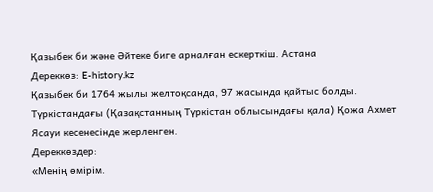Қазыбек би және Әйтеке биге арналған ескерткіш. Астана
Дереккөз: E-history.kz
Қазыбек би 1764 жылы желтоқсанда, 97 жасында қайтыс болды. Түркістандағы (Қазақстанның Түркістан облысындағы қала) Қожа Ахмет Ясауи кесенесінде жерленген.
Дереккөздер:
«Менің өмірім.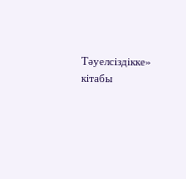Тәуелсіздікке» кітабы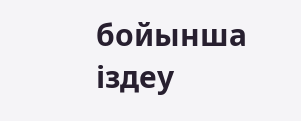бойынша іздеу